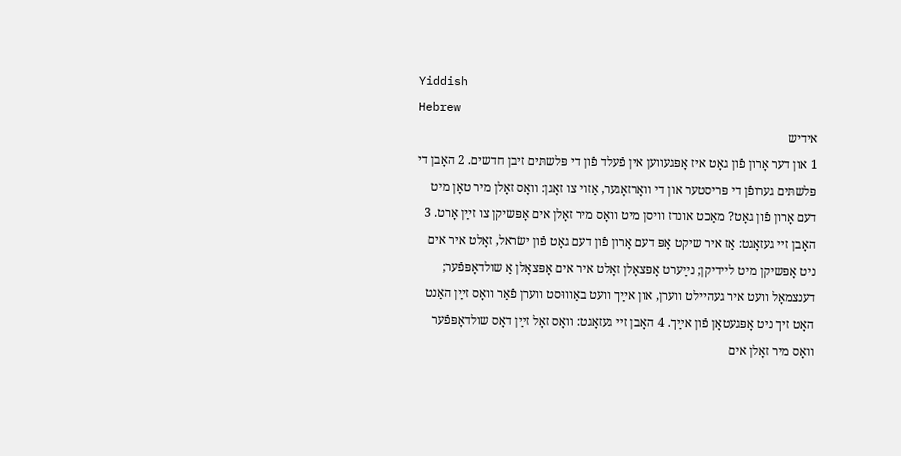Yiddish
Hebrew
אידיש
1 און דער אָרון פֿון גאָט איז אָפּגעװען אין פֿעלד פֿון די פּלשתּים זיבן חדשים. 2 האָבן די פּלשתּים גערופֿן די פּריסטער און די װאָרזאָגער, אַזױ צו זאָגן: װאָס זאָלן מיר טאָן מיט דעם אָרון פֿון גאָט? מאַכט אונדז װיסן מיט װאָס מיר זאָלן אים אָפּשיקן צו זײַן אָרט. 3 האָבן זײ געזאָגט: אַז איר שיקט אָפּ דעם אָרון פֿון דעם גאָט פֿון ישׂראל, זאָלט איר אים ניט אָפּשיקן מיט לײדיקן; נײַערט אָפּצאָלן זאָלט איר אים אָפּצאָלן אַ שולדאָפּפֿער; דענצמאָל װעט איר געהײלט װערן, און אײַך װעט באַװוּסט װערן פֿאַר װאָס זײַן האַנט האָט זיך ניט אָפּגעטאָן פֿון אײַך. 4 האָבן זײ געזאָגט: װאָס זאָל זײַן דאָס שולדאָפּפֿער װאָס מיר זאָלן אים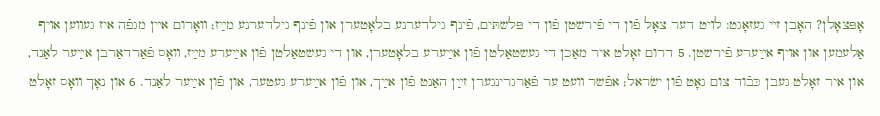אָפּצאָלן? האָבן זײ געזאָגט: לױט דער צאָל פֿון די פֿירשטן פֿון די פּלשתּים, פֿינף גילדערנע בלאָטערן און פֿינף גילדערנע מײַז; װאָרום אײן מגפֿה איז געװען אױף אַלעמען און אױף אײַערע פֿירשטן. 5 דרום זאָלט איר מאַכן די געשטאַלטן פֿון אײַערע בלאָטערן, און די געשטאַלטן פֿון אײַערע מײַז, װאָס פֿאַרדאַרבן אײַער לאַנד, און איר זאָלט געבן כּבֿוד צום גאָט פֿון ישׂראל; אפֿשר װעט ער פֿאַרגרינגערן זײַן האַנט פֿון אײַך, און פֿון אײַערע געטער, און פֿון אײַער לאַנד. 6 און נאָך װאָס זאָלט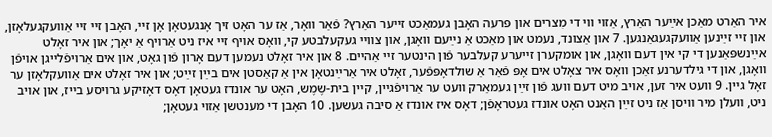איר האַרט מאַכן אײַער האַרץ, אַזױ װי די מִצרים און פּרעה האָבן געמאַכט זײער האַרץ? פֿאַר װאָר, אַז ער האָט זיך אָנגעטאָן אָן זײ, האָבן זײ זײ אַװעקגעלאָזן, און זײ זײַנען אַװעקגעגאַנגען. 7 און אַצונד, נעמט און מאַכט אַ נײַעם װאָגן, און צװײ געקעלבטע קי, װאָס אױף זײ איז ניט אַרױף אַ יאָך; און איר זאָלט אײַנשפּאַנען די קי אין דעם װאָגן, און אומקערן זײערע קעלבער פֿון הינטער זײ אַהײם. 8 און איר זאָלט נעמען דעם אָרון פֿון גאָט, און אים אַרױפֿלײגן אױפֿן װאָגן, און די גילדערנע זאַכן װאָס איר צאָלט אים אָפּ פֿאַר אַ שולדאָפּפֿער, זאָלט איר אַרײַנטאָן אין אַ קאַסטן אים בײַן זײַט; און איר זאָלט אים אַװעקלאָזן ער זאָל גײן. 9 װעט איר זען, אױב מיט דעם װעג פֿון זײַן געמאַרק װעט ער אַרױפֿגײן, קײן בית-שֶמֶש, האָט ער אונדז געטאָן דאָס דאָזיקע גרױסע בײז, און אױב ניט, װעלן מיר װיסן אַז ניט זײַן האַנט האָט אונדז געטראָפֿן; דאָס איז אונדז אַ סיבה געשען. 10 האָבן די מענטשן אַזױ געטאָן;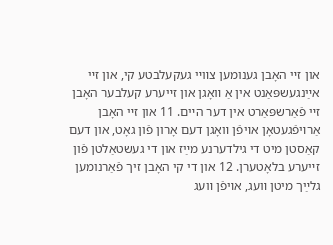און זײ האָבן גענומען צװײ געקעלבטע קי, און זײ אײַנגעשפּאַנט אין אַ װאָגן און זײערע קעלבער האָבן זײ פֿאַרשפּאַרט אין דער הײם. 11 און זײ האָבן אַרױפֿגעטאָן אױפֿן װאָגן דעם אָרון פֿון גאָט, און דעם קאַסטן מיט די גילדערנע מײַז און די געשטאַלטן פֿון זײערע בלאָטערן. 12 און די קי האָבן זיך פֿאַרנומען גלײַך מיטן װעג, אױפֿן װעג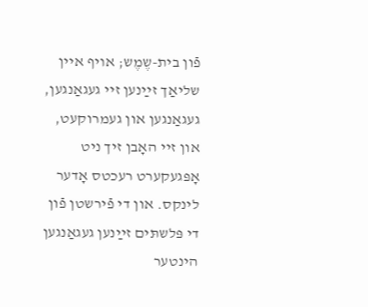פֿון בית-שֶמֶש; אױף אײן שליאַך זײַנען זײ געגאַנגען, געגאַנגען און געמרוקעט, און זײ האָבן זיך ניט אָפּגעקערט רעכטס אָדער לינקס. און די פֿירשטן פֿון די פּלשתּים זײַנען געגאַנגען הינטער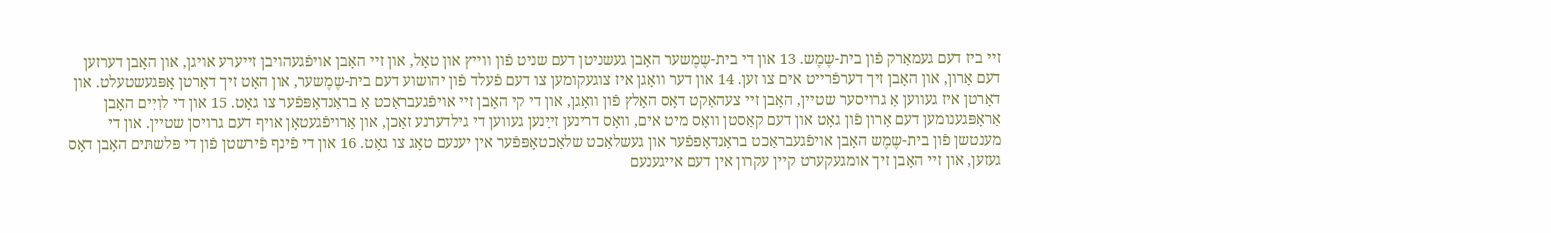זײ ביז דעם געמאַרק פֿון בית-שֶמֶש. 13 און די בית-שֶמֶשער האָבן געשניטן דעם שניט פֿון װײץ און טאָל, און זײ האָבן אױפֿגעהױבן זײערע אױגן, און האָבן דערזען דעם אָרון, און האָבן זיך דערפֿרײט אים צו זען. 14 און דער װאָגן איז צוגעקומען צו דעם פֿעלד פֿון יהושוע דעם בית-שֶמֶשער, און האָט זיך דאָרטן אָפּגעשטעלט. און דאָרטן איז געװען אַ גרױסער שטײן, האָבן זײ צעהאַקט דאָס האָלץ פֿון װאָגן, און די קי האָבן זײ אױפֿגעבראַכט אַ בראַנדאָפּפֿער צו גאָט. 15 און די לוִיִים האָבן אַראָפּגענומען דעם אָרון פֿון גאָט און דעם קאַסטן װאָס מיט אים, װאָס דרינען זײַנען געװען די גילדערנע זאַכן, און אַרױפֿגעטאָן אױף דעם גרױסן שטײן. און די מענטשן פֿון בית-שֶמֶש האָבן אױפֿגעבראַכט בראַנדאָפּפֿער און געשלאַכט שלאַכטאָפּפֿער אין יענעם טאָג צו גאָט. 16 און די פֿינף פֿירשטן פֿון די פּלשתּים האָבן דאָס געזען, און זײ האָבן זיך אומגעקערט קײן עקרון אין דעם אײגענעם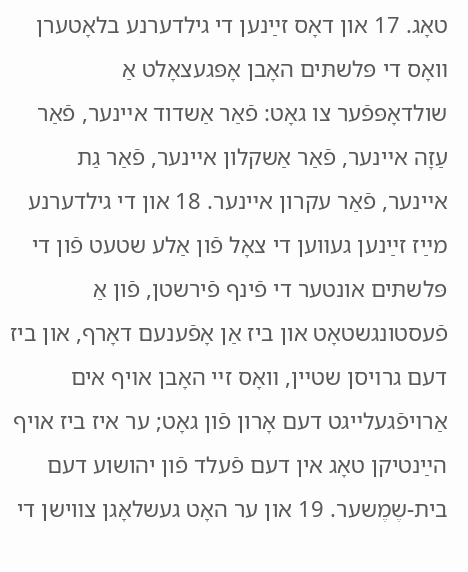טאָג. 17 און דאָס זײַנען די גילדערנע בלאָטערן װאָס די פּלשתּים האָבן אָפּגעצאָלט אַ שולדאָפּפֿער צו גאָט: פֿאַר אַשדוד אײנער, פֿאַר עַזָה אײנער, פֿאַר אַשקלון אײנער, פֿאַר גַת אײנער, פֿאַר עקרון אײנער. 18 און די גילדערנע מײַז זײַנען געװען די צאָל פֿון אַלע שטעט פֿון די פּלשתּים אונטער די פֿינף פֿירשטן, פֿון אַ פֿעסטונגשטאָט און ביז אַן אָפֿענעם דאָרף, און ביז דעם גרױסן שטײן, װאָס זײ האָבן אױף אים אַרױפֿגעלײגט דעם אָרון פֿון גאָט; ער איז ביז אױף הײַנטיקן טאָג אין דעם פֿעלד פֿון יהושוע דעם בית-שֶמֶשער. 19 און ער האָט געשלאָגן צװישן די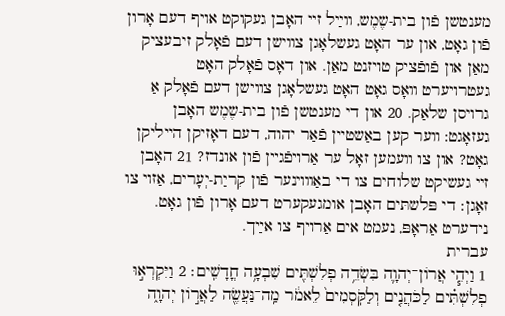מענטשן פֿון בית-שֶמֶש, װײַל זײ האָבן געקוקט אױף דעם אָרון פֿון גאָט, און ער האָט געשלאָגן צװישן דעם פֿאָלק זיבעציק מאַן און פֿופֿציק טױזנט מאַן. און דאָס פֿאָלק האָט געטרױערט װאָס גאָט האָט געשלאָגן צװישן דעם פֿאָלק אַ גרױסן שלאַק. 20 און די מענטשן פֿון בית-שֶמֶש האָבן געזאָגט: װער קען באַשטײן פֿאַר יהוה, דעם דאָזיקן הײליקן גאָט? און צו װעמען זאָל ער אַרױפֿגײן פֿון אונדז? 21 האָבן זײ געשיקט שלוחים צו די באַװױנער פֿון קִריַת-יְעָרים, אַזױ צו זאָגן: די פּלשתּים האָבן אומגעקערט דעם אָרון פֿון גאָט. נידערט אַראָפּ, נעמט אים אַרױף צו אײַך.
עברית
1 וַיְהִ֧י אֲרוֹן־יְהוָ֛ה בִּשְׂדֵ֥ה פְלִשְׁתִּ֖ים שִׁבְעָ֥ה חֳדָשִֽׁים׃ 2 וַיִּקְרְא֣וּ פְלִשְׁתִּ֗ים לַכֹּהֲנִ֤ים וְלַקֹּֽסְמִים֙ לֵאמֹ֔ר מַֽה־נַּעֲשֶׂ֖ה לַאֲר֣וֹן יְהוָ֑ה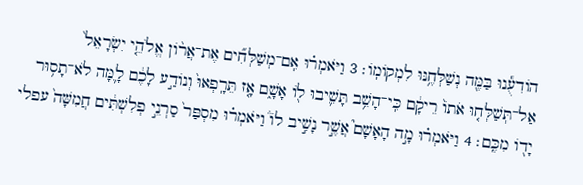הוֹדִעֻ֕נוּ בַּמֶּ֖ה נְשַׁלְּחֶ֥נּוּ לִמְקוֹמֽוֹ׃ 3 וַיֹּאמְר֗וּ אִֽם־מְשַׁלְּחִ֞ים אֶת־אֲר֨וֹן אֱלֹהֵ֤י יִשְׂרָאֵל֙ אַל־תְּשַׁלְּח֤וּ אֹתוֹ֙ רֵיקָ֔ם כִּֽי־הָשֵׁ֥ב תָּשִׁ֛יבוּ ל֖וֹ אָשָׁ֑ם אָ֤ז תֵּרָֽפְאוּ֙ וְנוֹדַ֣ע לָכֶ֔ם לָ֛מָּה לֹא־תָס֥וּר יָד֖וֹ מִכֶּֽם׃ 4 וַיֹּאמְר֗וּ מָ֣ה הָאָשָׁם֮ אֲשֶׁ֣ר נָשִׁ֣יב לוֹ֒ וַיֹּאמְר֗וּ מִסְפַּר֙ סַרְנֵ֣י פְלִשְׁתִּ֔ים חֲמִשָּׁה֙ עפלי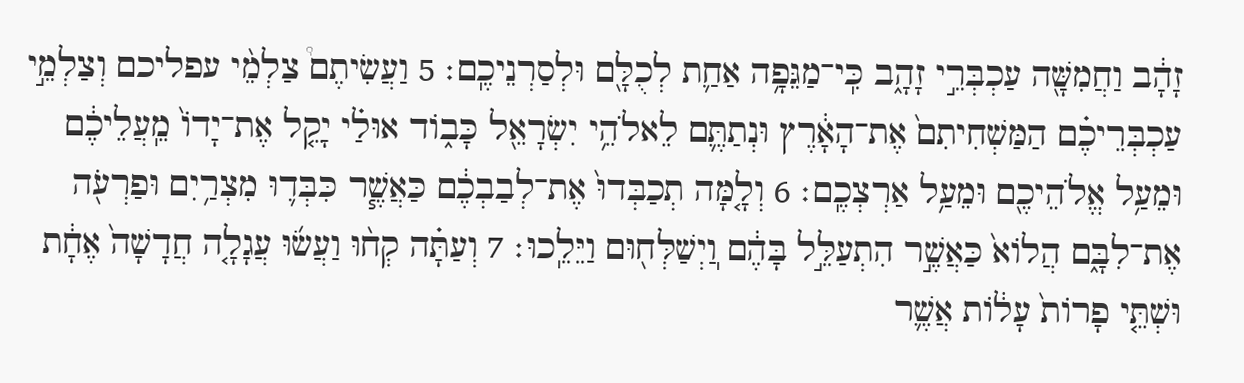זָהָ֔ב וַחֲמִשָּׁ֖ה עַכְבְּרֵ֣י זָהָ֑ב כִּֽי־מַגֵּפָ֥ה אַחַ֛ת לְכֻלָּ֖ם וּלְסַרְנֵיכֶֽם׃ 5 וַעֲשִׂיתֶם֩ צַלְמֵ֨י עפליכם וְצַלְמֵ֣י עַכְבְּרֵיכֶ֗ם הַמַּשְׁחִיתִם֙ אֶת־הָאָ֔רֶץ וּנְתַתֶּ֛ם לֵאלֹהֵ֥י יִשְׂרָאֵ֖ל כָּב֑וֹד אוּלַ֗י יָקֵ֤ל אֶת־יָדוֹ֙ מֵֽעֲלֵיכֶ֔ם וּמֵעַ֥ל אֱלֹהֵיכֶ֖ם וּמֵעַ֥ל אַרְצְכֶֽם׃ 6 וְלָ֤מָּה תְכַבְּדוּ֙ אֶת־לְבַבְכֶ֔ם כַּאֲשֶׁ֧ר כִּבְּד֛וּ מִצְרַ֥יִם וּפַרְעֹ֖ה אֶת־לִבָּ֑ם הֲלוֹא֙ כַּאֲשֶׁ֣ר הִתְעַלֵּ֣ל בָּהֶ֔ם וֽ͏ַיְשַׁלְּח֖וּם וַיֵּלֵֽכוּ׃ 7 וְעַתָּ֗ה קְח֨וּ וַעֲשׂ֜וּ עֲגָלָ֤ה חֲדָשָׁה֙ אֶחָ֔ת וּשְׁתֵּ֤י פָרוֹת֙ עָל֔וֹת אֲשֶׁ֛ר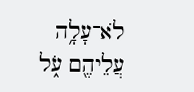לֹא־עָלָ֥ה עֲלֵיהֶ֖ם עֹ֑ל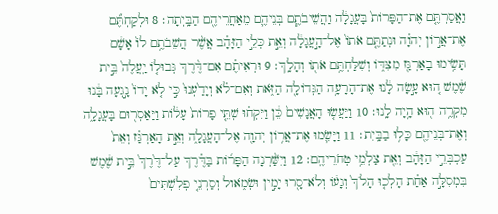וַאֲסַרְתֶּ֤ם אֶת־הַפָּרוֹת֙ בָּעֲגָלָ֔ה וַהֲשֵׁיבֹתֶ֧ם בְּנֵיהֶ֛ם מֵאַחֲרֵיהֶ֖ם הַבָּֽיְתָה׃ 8 וּלְקַחְתֶּ֞ם אֶת־אֲר֣וֹן יְהוָ֗ה וּנְתַתֶּ֤ם אֹתוֹ֙ אֶל־הָ֣עֲגָלָ֔ה וְאֵ֣ת כְּלֵ֣י הַזָּהָ֗ב אֲשֶׁ֨ר הֲשֵׁבֹתֶ֥ם לוֹ֙ אָשָׁ֔ם תָּשִׂ֥ימוּ בָאַרְגַּ֖ז מִצִּדּ֑וֹ וְשִׁלַּחְתֶּ֥ם אֹת֖וֹ וְהָלָֽךְ׃ 9 וּרְאִיתֶ֗ם אִם־דֶּ֨רֶךְ גְּבוּל֤וֹ יַֽעֲלֶה֙ בֵּ֣ית שֶׁ֔מֶשׁ ה֚וּא עָ֣שָׂה לָ֔נוּ אֶת־הָרָעָ֥ה הַגְּדוֹלָ֖ה הַזֹּ֑את וְאִם־לֹ֗א וְיָדַ֙עְנוּ֙ כִּ֣י לֹ֤א יָדוֹ֙ נָ֣גְעָה בָּ֔נוּ מִקְרֶ֥ה ה֖וּא הָ֥יָה לָֽנוּ׃ 10 וַיַּעֲשׂ֤וּ הָאֲנָשִׁים֙ כֵּ֔ן וַיִּקְח֗וּ שְׁתֵּ֤י פָרוֹת֙ עָל֔וֹת וַיַּאַסְר֖וּם בָּעֲגָלָ֑ה וְאֶת־בְּנֵיהֶ֖ם כָּל֥וּ בַבָּֽיִת׃ 11 וַיָּשִׂ֛מוּ אֶת־אֲר֥וֹן יְהוָ֖ה אֶל־הָעֲגָלָ֑ה וְאֵ֣ת הָאַרְגַּ֗ז וְאֵת֙ עַכְבְּרֵ֣י הַזָּהָ֔ב וְאֵ֖ת צַלְמֵ֥י טְחֹרֵיהֶֽם׃ 12 וַיִשַּׁ֨רְנָה הַפָּר֜וֹת בַּדֶּ֗רֶךְ עַל־דֶּ֙רֶךְ֙ בֵּ֣ית שֶׁ֔מֶשׁ בִּמְסִלָּ֣ה אַחַ֗ת הָלְכ֤וּ הָלֹךְ֙ וְגָע֔וֹ וְלֹא־סָ֖רוּ יָמִ֣ין וּשְׂמֹ֑אול וְסַרְנֵ֤י פְלִשְׁתִּים֙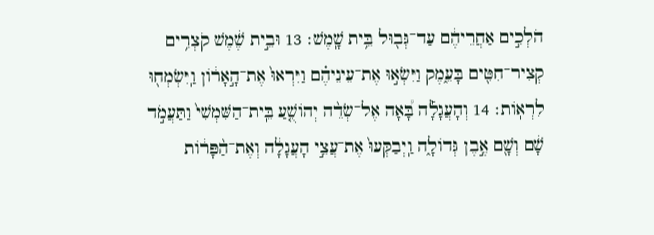הֹלְכִ֣ים אַחֲרֵיהֶ֔ם עַד־גְּב֖וּל בֵּ֥ית שָֽׁמֶשׁ׃ 13 וּבֵ֣ית שֶׁ֔מֶשׁ קֹצְרִ֥ים קְצִיר־חִטִּ֖ים בָּעֵ֑מֶק וַיִּשְׂא֣וּ אֶת־עֵינֵיהֶ֗ם וַיִּרְאוּ֙ אֶת־הָ֣אָר֔וֹן וַֽיִּשְׂמְח֖וּ לִרְאֽוֹת׃ 14 וְהָעֲגָלָ֡ה בָּ֠אָה אֶל־שְׂדֵ֨ה יְהוֹשֻׁ֤עַ בֵּֽית־הַשִּׁמְשִׁי֙ וַתַּעֲמֹ֣ד שָׁ֔ם וְשָׁ֖ם אֶ֣בֶן גְּדוֹלָ֑ה וַֽיְבַקְּעוּ֙ אֶת־עֲצֵ֣י הָעֲגָלָ֔ה וְאֶת־הַ֨פָּר֔וֹת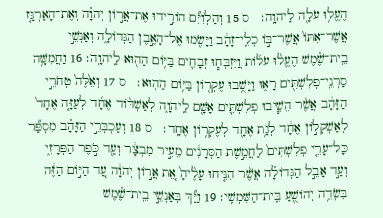הֶעֱל֥וּ עֹלָ֖ה לַיהוָֽה׃   ס 15 וְהַלְוִיִּ֞ם הוֹרִ֣ידוּ אֶת־אֲר֣וֹן יְהוָ֗ה וְאֶת־הָאַרְגַּ֤ז אֲשֶׁר־אִתּוֹ֙ אֲשֶׁר־בּ֣וֹ כְלֵֽי־זָהָ֔ב וַיָּשִׂ֖מוּ אֶל־הָאֶ֣בֶן הַגְּדוֹלָ֑ה וְאַנְשֵׁ֣י בֵֽית־שֶׁ֗מֶשׁ הֶעֱל֨וּ עֹל֜וֹת וֽ͏ַיִּזְבְּח֧וּ זְבָחִ֛ים בַּיּ֥וֹם הַה֖וּא לַֽיהוָֽה׃ 16 וַחֲמִשָּׁ֥ה סַרְנֵֽי־פְלִשְׁתִּ֖ים רָא֑וּ וַיָּשֻׁ֥בוּ עֶקְר֖וֹן בַּיּ֥וֹם הַהֽוּא׃   ס 17 וְאֵ֙לֶּה֙ טְחֹרֵ֣י הַזָּהָ֔ב אֲשֶׁ֨ר הֵשִׁ֧יבוּ פְלִשְׁתִּ֛ים אָשָׁ֖ם לַֽיהוָ֑ה לְאַשְׁדּ֨וֹד אֶחָ֜ד לְעַזָּ֤ה אֶחָד֙ לְאַשְׁקְל֣וֹן אֶחָ֔ד לְגַ֥ת אֶחָ֖ד לְעֶקְר֥וֹן אֶחָֽד׃   ס 18 וְעַכְבְּרֵ֣י הַזָּהָ֗ב מִסְפַּ֞ר כָּל־עָרֵ֤י פְלִשְׁתִּים֙ לַחֲמֵ֣שֶׁת הַסְּרָנִ֔ים מֵעִ֣יר מִבְצָ֔ר וְעַ֖ד כֹּ֣פֶר הַפְּרָזִ֑י וְעַ֣ד אָבֵ֣ל הַגְּדוֹלָ֗ה אֲשֶׁ֨ר הִנִּ֤יחוּ עָלֶ֙יהָ֙ אֵ֚ת אֲר֣וֹן יְהוָ֔ה עַ֚ד הַיּ֣וֹם הַזֶּ֔ה בִּשְׂדֵ֥ה יְהוֹשֻׁ֖עַ בֵּֽית־הַשִּׁמְשִֽׁי׃ 19 וַיַּ֞ךְ בְּאַנְשֵׁ֣י בֵֽית־שֶׁ֗מֶשׁ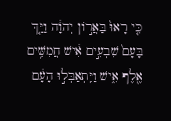כִּ֤י רָאוּ֙ בַּאֲר֣וֹן יְהוָ֔ה וַיַּ֤ךְ בָּעָם֙ שִׁבְעִ֣ים אִ֔ישׁ חֲמִשִּׁ֥ים אֶ֖לֶף אִ֑ישׁ וַיִּֽתְאַבְּל֣וּ הָעָ֔ם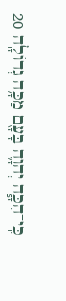כִּֽי־הִכָּ֧ה יְהוָ֛ה בָּעָ֖ם מַכָּ֥ה גְדוֹלָֽה 20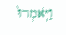וַיֹּֽאמְרוּ֙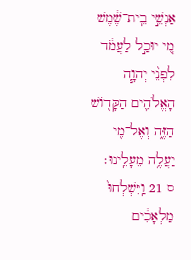אַנְשֵׁ֣י בֵֽית־שֶׁ֔מֶשׁ מִ֚י יוּכַ֣ל לַעֲמֹ֔ד לִפְנֵ֨י יְהוָ֧ה הָאֱלֹהִ֛ים הַקָּד֖וֹשׁ הַזֶּ֑ה וְאֶל־מִ֖י יַעֲלֶ֥ה מֵעָלֵֽינוּ׃   ס 21 וַֽיִּשְׁלְחוּ֙ מַלְאָכִ֔ים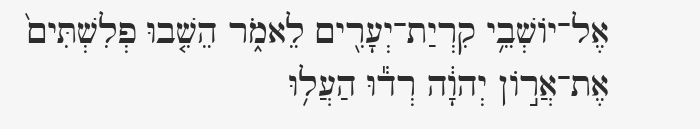אֶל־יוֹשְׁבֵ֥י קִרְיַת־יְעָרִ֖ים לֵאמֹ֑ר הֵשִׁ֤בוּ פְלִשְׁתִּים֙ אֶת־אֲר֣וֹן יְהוָ֔ה רְד֕וּ הַעֲל֥וּ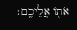אֹת֖וֹ אֲלֵיכֶֽם׃